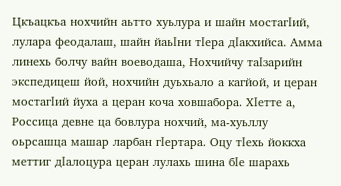Цкъацкъа нохчийн аьтто хуьлура и шайн мостагӏий, лулара феодалаш, шайн йаьӏни тӏера дӏакхийса. Амма линехь болчу вайн воеводаша, Нохчийчу таӏзарийн экспедицеш йой, нохчийн дуьхьало а кагйой, и церан мостагӏий йуха а церан коча ховшабора. Хӏетте а, Россица девне ца бовлура нохчий, ма-хуьллу оьрсашца машар ларбан гӏертара. Оцу тӏехь йоккха меттиг дӏалоцура церан лулахь шина бӏе шарахь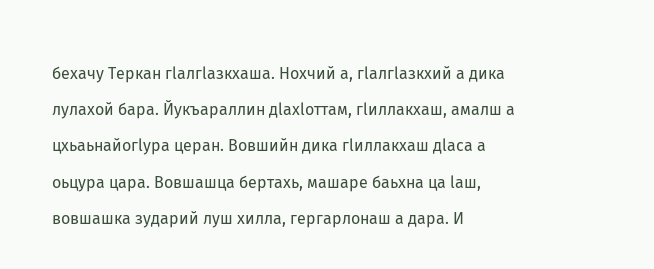бехачу Теркан гӏалгӏазкхаша. Нохчий а, гӏалгӏазкхий а дика лулахой бара. Йукъараллин дӏахӏоттам, гӏиллакхаш, амалш а цхьаьнайогӏура церан. Вовшийн дика гӏиллакхаш дӏаса а оьцура цара. Вовшашца бертахь, машаре баьхна ца ӏаш, вовшашка зударий луш хилла, гергарлонаш а дара. И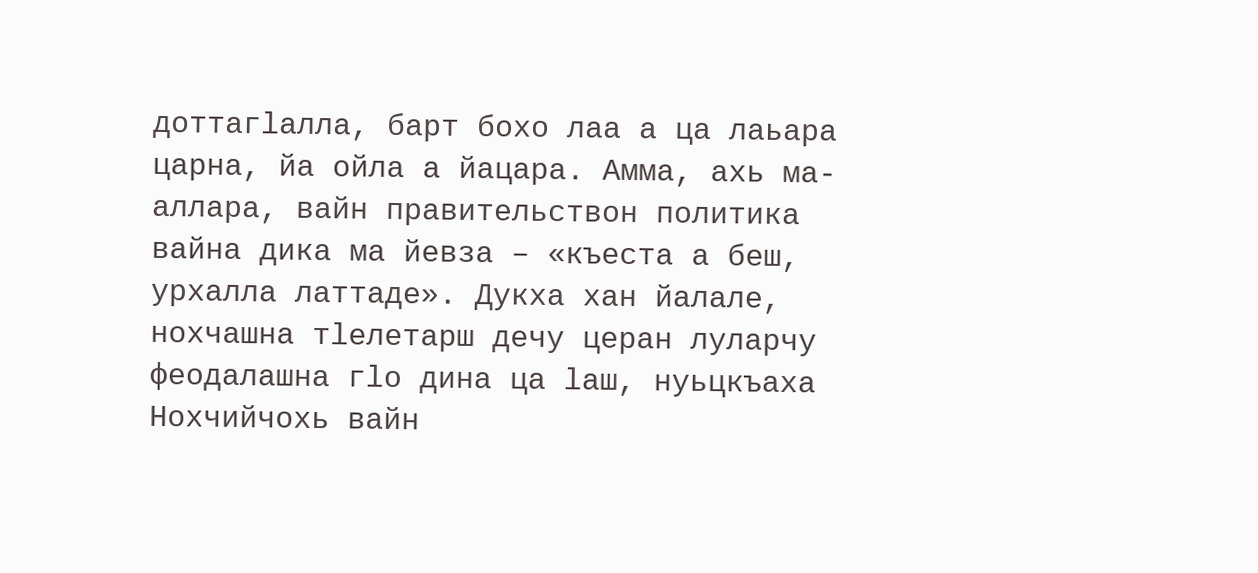доттагӏалла, барт бохо лаа а ца лаьара царна, йа ойла а йацара. Амма, ахь ма-аллара, вайн правительствон политика вайна дика ма йевза – «къеста а беш, урхалла латтаде». Дукха хан йалале, нохчашна тӏелетарш дечу церан луларчу феодалашна гӏо дина ца ӏаш, нуьцкъаха Нохчийчохь вайн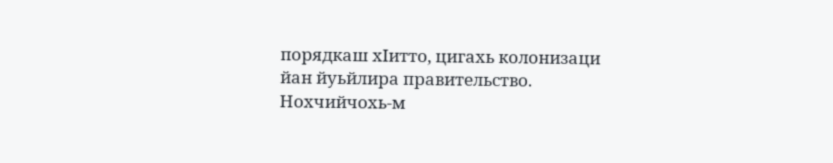порядкаш хӏитто, цигахь колонизаци йан йуьйлира правительство. Нохчийчохь-м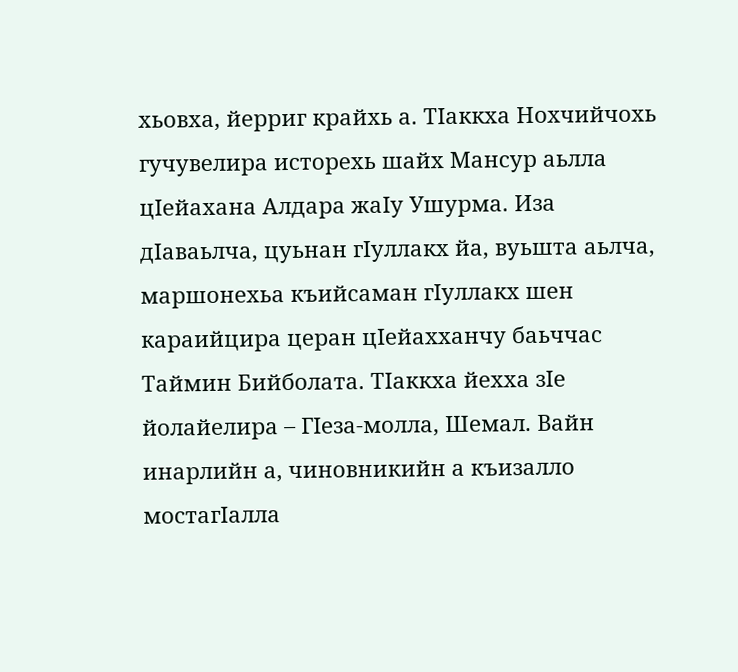хьовха, йерриг крайхь а. Тӏаккха Нохчийчохь гучувелира исторехь шайх Мансур аьлла цӏейахана Алдара жаӏу Ушурма. Иза дӏаваьлча, цуьнан гӏуллакх йа, вуьшта аьлча, маршонехьа къийсаман гӏуллакх шен караийцира церан цӏейахханчу баьччас Таймин Бийболата. Тӏаккха йехха зӏе йолайелира – Гӏеза-молла, Шемал. Вайн инарлийн а, чиновникийн а къизалло мостагӏалла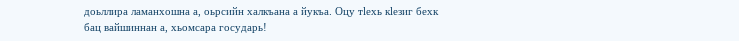доьллира ламанхошна а, оьрсийн халкъана а йукъа. Оцу тӏехь кӏезиг бехк бац вайшиннан а, хьомсара государь!